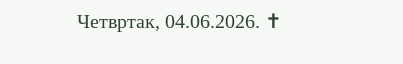Четвртак, 04.06.2026. ✝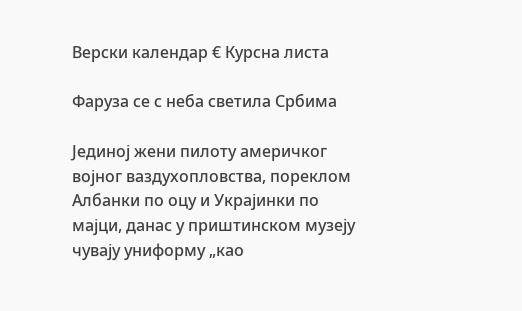Верски календар € Курсна листа

Фаруза се с неба светила Србима

Јединој жени пилоту америчког војног ваздухопловства, пореклом Албанки по оцу и Украјинки по мајци, данас у приштинском музеју чувају униформу „као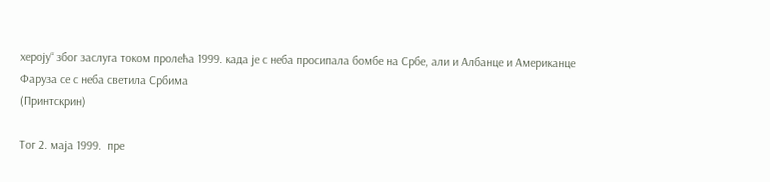хероју“ због заслуга током пролећа 1999. када је с неба просипала бомбе на Србе, али и Албанце и Американце
Фаруза се с неба светила Србима
(Принтскрин)

Тог 2. маја 1999.  пре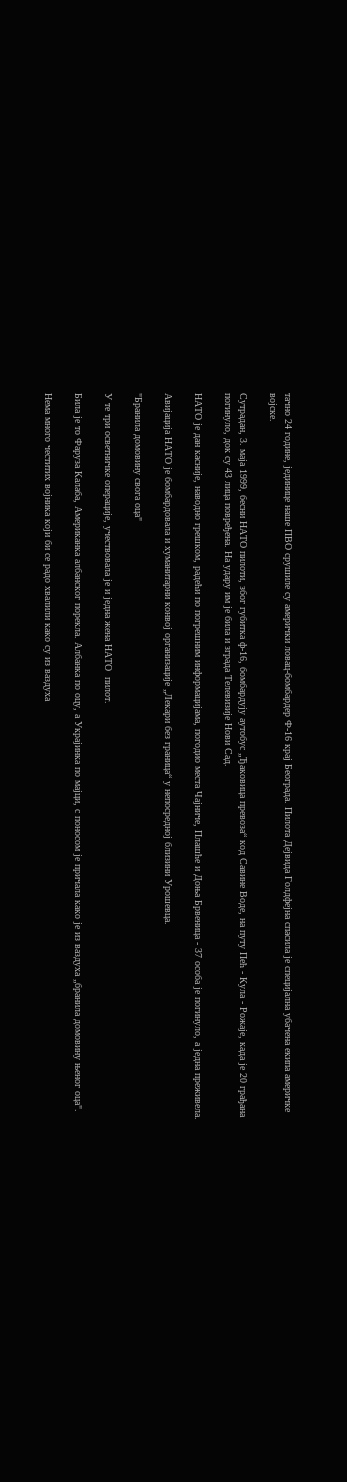тачно 24 године, јединице наше ПВО срушиле су амерички ловац-бомбардер Ф-16 крај Београда. Пилота Дејвида Голдфејна спасила је специјална убачена екипа америчке војске.

Сутрадан, 3. маја 1999, бесни НАТО пилоти, због губитка ф-16, бомбардују аутобус „Ђаковица превоза“ код Савине Воде, на путу Пећ - Кула - Рожаје, када је 20 грађана погинуло, док су 43 лица повређена. На удару им је била и зграда Телевизије Нови Сад.

НАТО је дан касније, наводно грешком, радећи по погрешним информацијама, погодио места Чајниче, Плашће и Доња Брвеница - 37 особа је погинуло, а једна преживела.

Авијација НАТО је бомбардовала и хуманитарни конвој организације „Лекари без граница“ у непосредној близини Урошевца.

"Бранила домовину свога оца"

У те три осветничке операције, учествовала је и једна жена НАТО  пилот.

Била је то Фаруза Калаба, Американка албанског порекла. Албанка по оцу, а Украјинка по мајци, с поносом је причала како је из ваздуха „бранила домовину њеног оца".

Нема много честитих војника који би се радо хвалили како су из ваздуха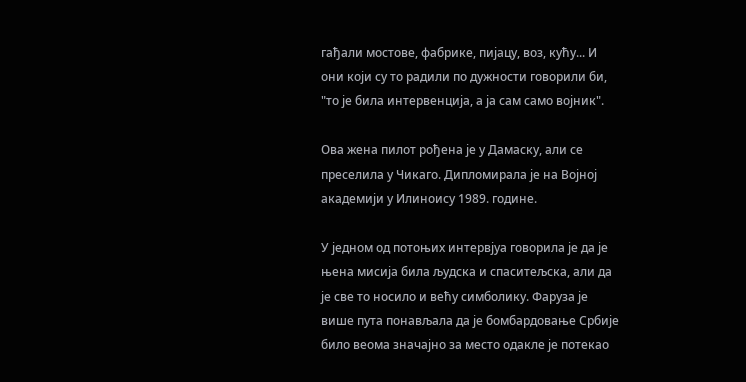гађали мостове, фабрике, пијацу, воз, кућу... И они који су то радили по дужности говорили би, "то је била интервенција, а ја сам само војник".

Ова жена пилот рођена је у Дамаску, али се преселила у Чикаго. Дипломирала је на Војној академији у Илиноису 1989. године.

У једном од потоњих интервјуа говорила је да је њена мисија била људска и спаситељска, али да је све то носило и већу симболику. Фаруза је више пута понављала да је бомбардовање Србије било веома значајно за место одакле је потекао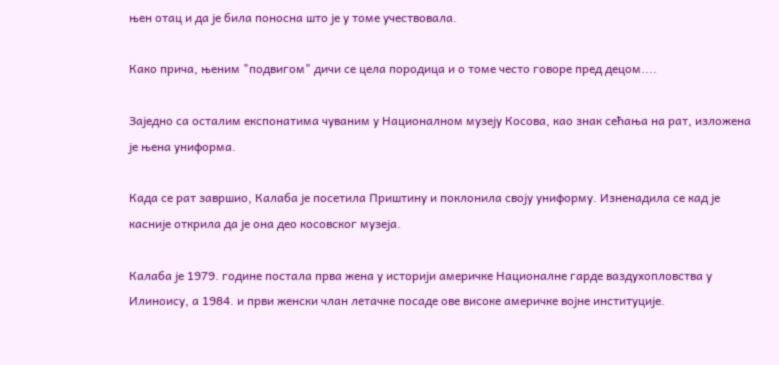њен отац и да је била поносна што је у томе учествовала.

Како прича, њеним "подвигом" дичи се цела породица и о томе често говоре пред децом....

Заједно са осталим експонатима чуваним у Националном музеју Косова, као знак сећања на рат, изложена је њена униформа.

Када се рат завршио, Калаба је посетила Приштину и поклонила своју униформу. Изненадила се кад је касније открила да је она део косовског музеја.

Калаба је 1979. године постала прва жена у историји америчке Националне гарде ваздухопловства у Илиноису, а 1984. и први женски члан летачке посаде ове високе америчке војне институције.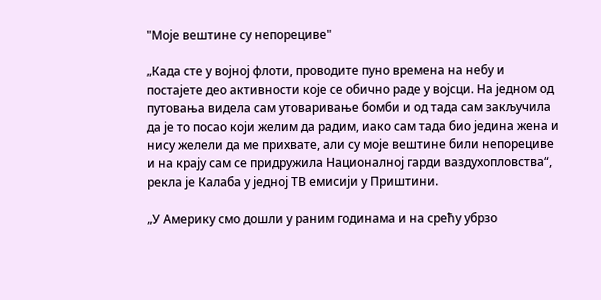"Моје вештине су непорециве"

„Када сте у војној флоти, проводите пуно времена на небу и постајете део активности које се обично раде у војсци. На једном од путовања видела сам утоваривање бомби и од тада сам закључила да је то посао који желим да радим, иако сам тада био једина жена и нису желели да ме прихвате, али су моје вештине били непорециве и на крају сам се придружила Националној гарди ваздухопловства“, рекла је Калаба у једној ТВ емисији у Приштини.

„У Америку смо дошли у раним годинама и на срећу убрзо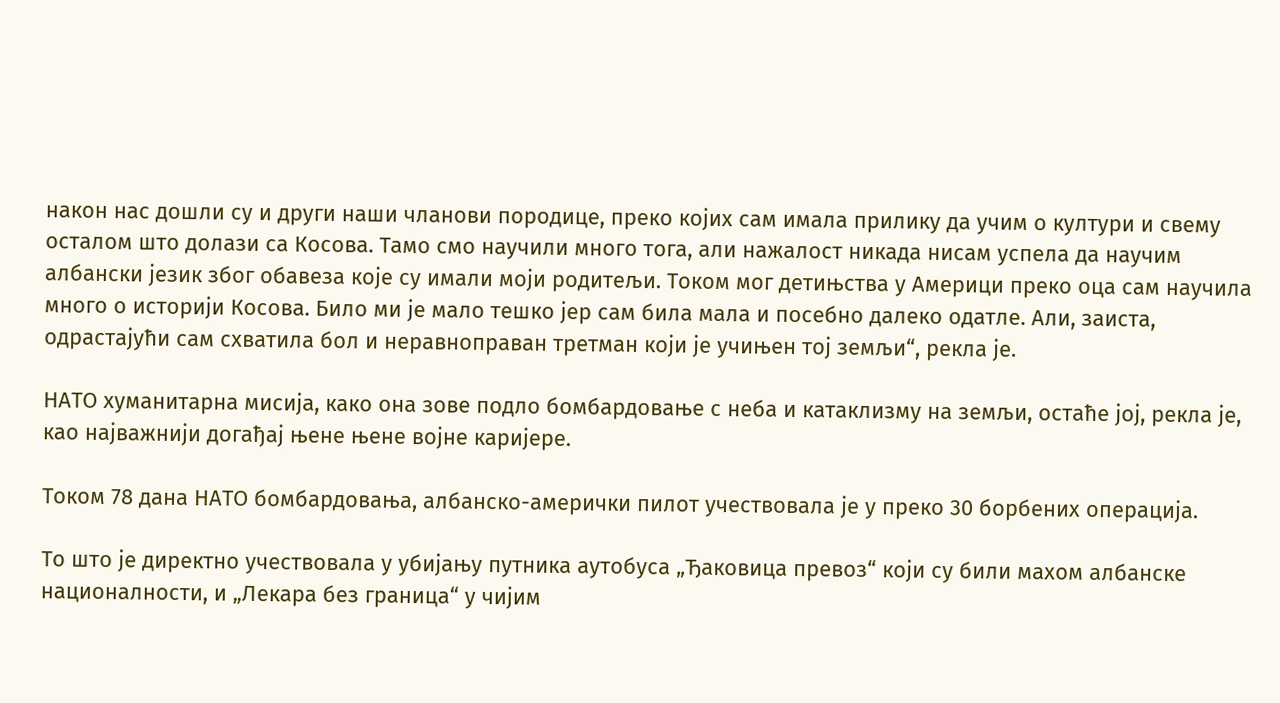након нас дошли су и други наши чланови породице, преко којих сам имала прилику да учим о култури и свему осталом што долази са Косова. Тамо смо научили много тога, али нажалост никада нисам успела да научим албански језик због обавеза које су имали моји родитељи. Током мог детињства у Америци преко оца сам научила много о историји Косова. Било ми је мало тешко јер сам била мала и посебно далеко одатле. Али, заиста, одрастајући сам схватила бол и неравноправан третман који је учињен тој земљи“, рекла је.

НАТО хуманитарна мисија, како она зове подло бомбардовање с неба и катаклизму на земљи, остаће јој, рекла је, као најважнији догађај њене њене војне каријере.

Током 78 дана НАТО бомбардовања, албанско-амерички пилот учествовала је у преко 30 борбених операција.

То што је директно учествовала у убијању путника аутобуса „Ђаковица превоз“ који су били махом албанске националности, и „Лекара без граница“ у чијим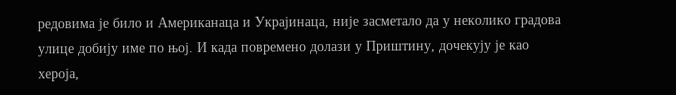редовима је било и Американаца и Украјинаца, није засметало да у неколико градова улице добију име по њој. И када повремено долази у Приштину, дочекују је као хероја,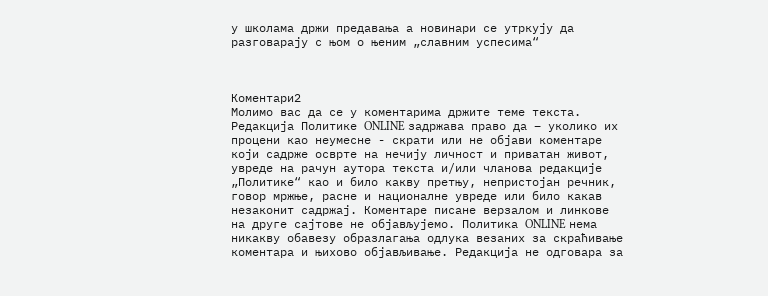у школама држи предавања а новинари се утркују да разговарају с њом о њеним „славним успесима“



Коментари2
Молимо вас да се у коментарима држите теме текста. Редакција Политике ONLINE задржава право да – уколико их процени као неумесне - скрати или не објави коментаре који садрже осврте на нечију личност и приватан живот, увреде на рачун аутора текста и/или чланова редакције „Политике“ као и било какву претњу, непристојан речник, говор мржње, расне и националне увреде или било какав незаконит садржај. Коментаре писане верзалом и линкове на друге сајтове не објављујемо. Политика ONLINE нема никакву обавезу образлагања одлука везаних за скраћивање коментара и њихово објављивање. Редакција не одговара за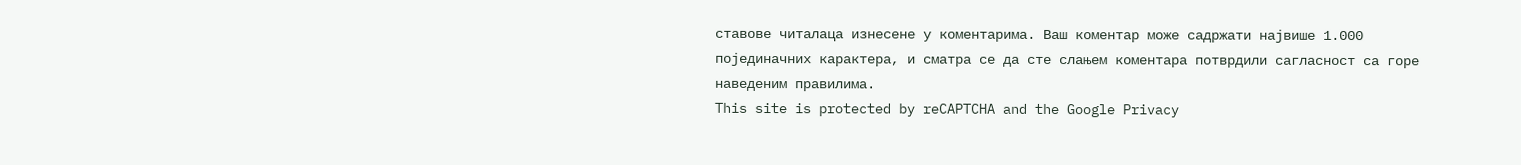ставове читалаца изнесене у коментарима. Ваш коментар може садржати највише 1.000 појединачних карактера, и сматра се да сте слањем коментара потврдили сагласност са горе наведеним правилима.
This site is protected by reCAPTCHA and the Google Privacy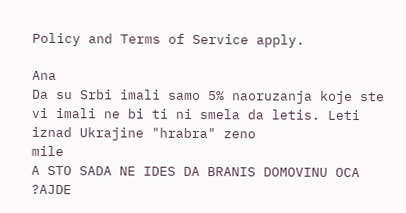Policy and Terms of Service apply.

Ana
Da su Srbi imali samo 5% naoruzanja koje ste vi imali ne bi ti ni smela da letis. Leti iznad Ukrajine "hrabra" zeno
mile
A STO SADA NE IDES DA BRANIS DOMOVINU OCA ?AJDE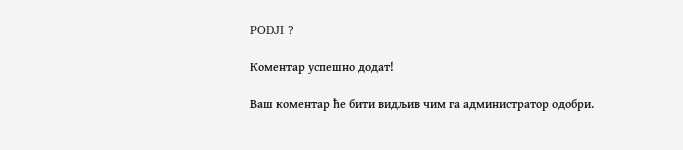PODJI ?

Комeнтар успeшно додат!

Ваш комeнтар ћe бити видљив чим га администратор одобри.